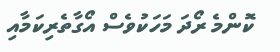ކޮންމެ ރޯދަ މަހަކުވެސް އޯގާތެރިކަމާއި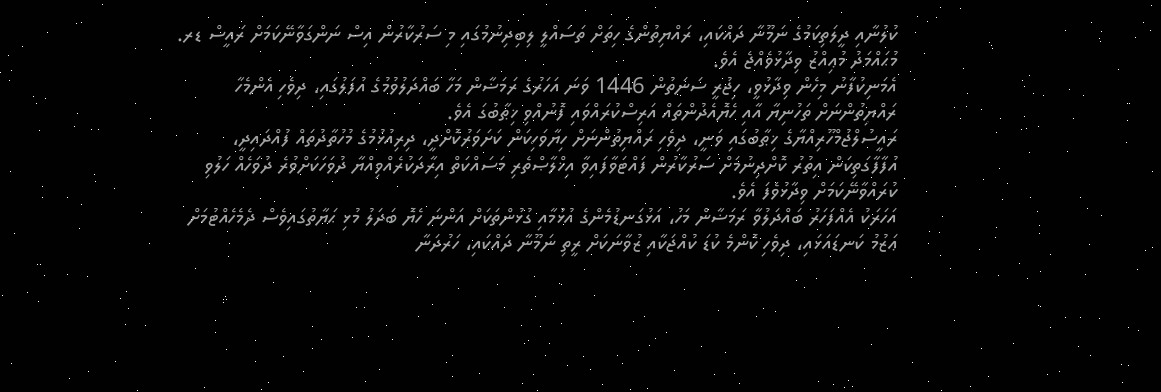ކުލުނާއި ދީލަތިކަމުގެ ނަމޫނާ ދައްކައި، ރައްޔިތުންގެ ހިތަށް ތަސައްލީ ލިބިދިނުމުގައި މި ސަރުކާރުން އިސް ނަންގަވާނޭކަމަށް ރައީސް ޑރ. މުޙައްމަދު މުޢިއްޒު ވިދާޅުވެއްޖެ އެވެ.
އެމަނިކުފާނު މިހެން ވިދާޅުވީ، ހިޖުރީ ސަނަތުން 1446 ވަނަ އަހަރުގެ ރަމަޟާން މަހާ ބައްދަލުވުމުގެ އުފަލުގައި، ދިވެހި އެންމެހާ ރައްޔިތުންނަށް ތަހުނިޔާ އާއި ހެޔޮއެދުންތައް އަރިސްކުރައްވައި ފޮނުއްވި ޚިޠާބުގަ އެވެ.
ރައީސުލްޖުމްހޫރިއްޔާގެ ޚިޠާބުގައި ވަނީ، ދިވެހި ރައްޔިތުންނަށް ހިޔާވަހިކަން ކަށަވަރުކޮށްދީ، ދިރިއުޅުމުގެ މުހުތާދުތައް ފުއްދައިދީ، އުފާފާގަތިކަން އިތުރު ކޮށްދިނުމަށް ސަރުކާރުން ފައްޓަވާފައިވާ އިޚްލާޞްތެރި މަސައްކަތް އިރާދަކުރެއްވިއްޔާ ދުވަހަކަށްވުރެ ދުވަހެއް ހަލުވި ކުރައްވާނޭކަމަށް ވިދާޅުވެފަ އެވެ.
އަހަރަކު އެއްފަހަރު ބައްދަލުވާ ރަމަޟާން މަހު، އަޅުގަނޑުމެންގެ އުޅުމާއި ގުޅުންތަކަށް އަންނަ ހެޔޮ ބަދަލު މުޅި ޙަޔާތުގައިވެސް ދެމެހެއްޓުމަށް ޢަޒުމު ކަނޑައަޅައި، ދިވެހި ކޮންމެ ކުޑަ ކުއްޖަކާއި ޒުވާނަކަށް ރީތި ނަމޫނާ ދައްކައި، ހަރުދަނާ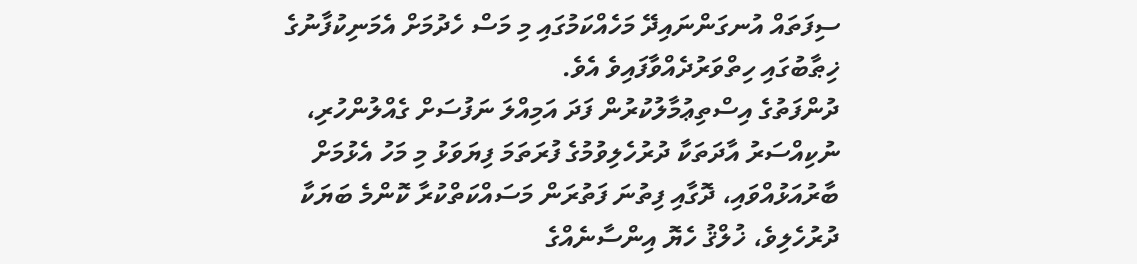ސިފަތައް އުނގަންނައިދޭ މަހެއްކަމުގައި މި މަސް ހެދުމަށް އެމަނިކުފާނުގެ ޚިޠާބުގައި ހިތްވަރުދެއްވާފައިވެ އެވެ.
ދުންފަތުގެ އިސްތިޢުމާލުކުރުން ފަދަ އަމިއްލަ ނަފުސަށް ގެއްލުންހުރި، ނުކިއްސަރު އާދަތަކާ ދުރުހެލިވުމުގެ ފުރަތަމަ ފިޔަވަޅު މި މަހު އެޅުމަށް ބާރުއަޅުއްވައި، ދޮގާއި ފިތުނަ ފަތުރަން މަސައްކަތްކުރާ ކޮންމެ ބަޔަކާ ދުރުހެލިވެ، ޚުލްޤު ހެޔޮ އިންސާނެއްގެ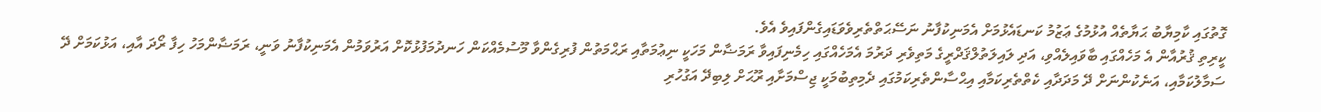ގޮތުގައި ކާމިޔާބު ޙަޔާތެއް އުޅުމުގެ ޢަޒުމު ކަނޑައެޅުމަށް އެމަނިކުފާނު ނަސޭޙަތްތެރިވެވަޑައިގެންފައިވެ އެވެ.
ކީރިތި ޤުރުއާން އެ މަހެއްގައި ބާވައިލެއްވި، އަދި ލައިލަތުލްޤަދްރީގެ މަތިވެރި ދަރުމަ އެމަހެއްގައި ހިމެނިފައިވާ ރަމަޟާން މަހަކީ ނިޢުމަތާއި ރަޙްމަތުން ފުރިގެންވާ މޫސުމެއްކަން ހަނދުމަފުޅުކޮށް އަރުވަމުން އެމަނިކުފާނު ވަނީ، ރަމަޟާންމަހު ހިފާ ރޯދަ އާއި، އަޅުކަމަށް ދޭ ސަމާލުކަމާއި، އަނެކުންނަށް ދޭ މަދަދާއި ކެތްތެރިކަމާއި އިޙްސާންތެރިކަމުގައި ދެމިތިބުމަކީ ޖިސްމަށާއި ރޫޙަށް ލިބިދޭ އަގުހުރި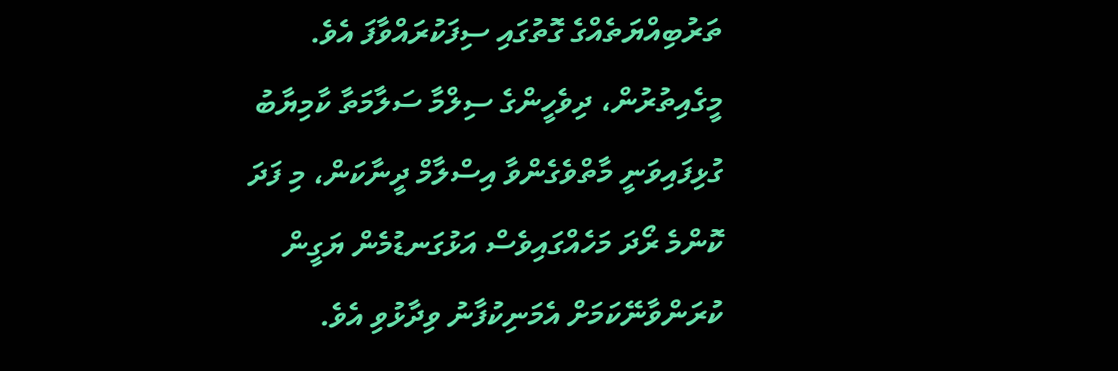ތަރުބިއްޔަތެއްގެ ގޮތުގައި ސިފަކުރައްވާފަ އެވެ.
މީގެއިތުރުން، ދިވެހީންގެ ސިލްމާ ސަލާމަތާ ކާމިޔާބު ގުޅިފައިވަނީ މާތްވެގެންވާ އިސްލާމް ދީނާކަން، މި ފަދަ ކޮންމެ ރޯދަ މަހެއްގައިވެސް އަޅުގަނޑުމެން ޔަގީން ކުރަންވާނޭކަމަށް އެމަނިކުފާނު ވިދާޅުވި އެވެ.